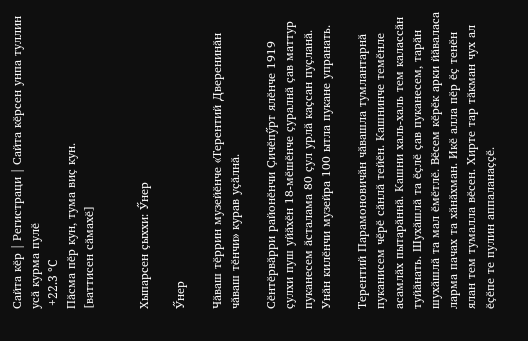Сайта кӗр | Регистраци | Сайта кӗрсен унпа туллин усӑ курма пулӗ
 +22.3 °C
Пӑсма пӗр кун, тума виҫ кун.
[ваттисен сӑмахӗ]


Хыпарсен ҫыххи: Ӳнер

Ӳнер

Чӑваш тӗррин музейӗнче «Терентий Дверенинӑн чӑваш тӗнчи» курав уҫӑлнӑ.

Сӗнтӗрвӑрри районӗнчи Ҫичӗпӳрт ялӗнче 1919 ҫулхи пуш уйӑхӗн 18-мӗшӗнче ҫуралнӑ ҫав маттур пуканесем ӑсталама 80 ҫул урлӑ каҫсан пуҫланӑ. Унӑн килӗнчи музейра 100 ытла пукане упранать.

Терентий Парамоновичӑн чӑвашла тумлантарнӑ пуканисем чӗрӗ сӑнлӑ тейӗн. Кашнинче темӗнле асамлӑх пытарӑннӑ. Кашни халь-халь тем калассӑн туйӑнать. Шухӑшлӑ та ӗҫлӗ ҫав пуканесем, тарӑн шухӑшлӑ та мал ӗмӗтлӗ. Вӗсем кӗрӗк арки йӑваласа ларма пачах та хӑнӑхман. Икӗ алла пӗр ӗҫ тенӗн ялан тем тумалла вӗсен. Хирте тар тӑкман чух ал ӗҫӗпе те пулин аппаланаҫҫӗ.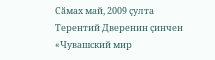Сӑмах май, 2009 ҫулта Терентий Дверенин ҫинчен «Чувашский мир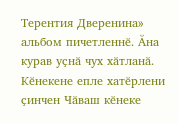Терентия Дверенина» альбом пичетленнӗ. Ӑна курав уҫнӑ чух хӑтланӑ. Кӗнекене епле хатӗрлени ҫинчен Чӑваш кӗнеке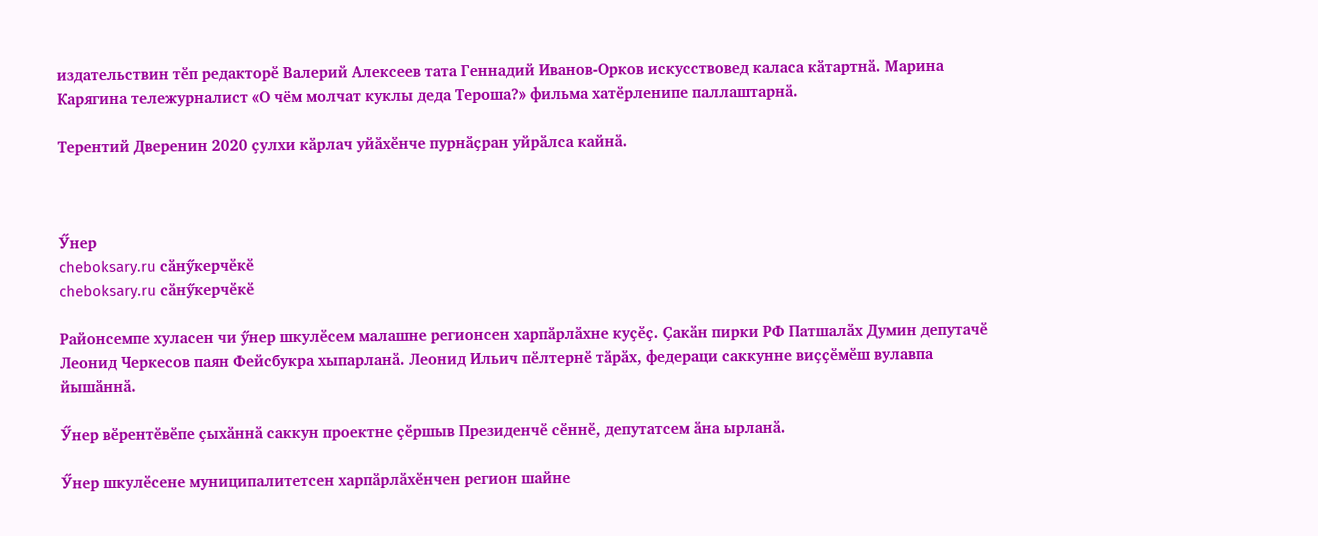издательствин тӗп редакторӗ Валерий Алексеев тата Геннадий Иванов-Орков искусствовед каласа кӑтартнӑ. Марина Карягина тележурналист «О чём молчат куклы деда Тероша?» фильма хатӗрленипе паллаштарнӑ.

Терентий Дверенин 2020 ҫулхи кӑрлач уйӑхӗнче пурнӑҫран уйрӑлса кайнӑ.



Ӳнер
cheboksary.ru сӑнӳкерчӗкӗ
cheboksary.ru сӑнӳкерчӗкӗ

Районсемпе хуласен чи ӳнер шкулӗсем малашне регионсен харпӑрлӑхне куҫӗҫ. Ҫакӑн пирки РФ Патшалӑх Думин депутачӗ Леонид Черкесов паян Фейсбукра хыпарланӑ. Леонид Ильич пӗлтернӗ тӑрӑх, федераци саккунне виҫҫӗмӗш вулавпа йышӑннӑ.

Ӳнер вӗрентӗвӗпе ҫыхӑннӑ саккун проектне ҫӗршыв Президенчӗ сӗннӗ, депутатсем ӑна ырланӑ.

Ӳнер шкулӗсене муниципалитетсен харпӑрлӑхӗнчен регион шайне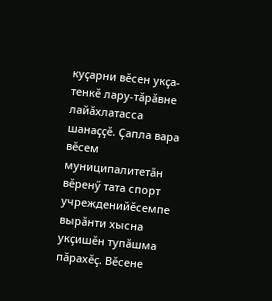куҫарни вӗсен укҫа-тенкӗ лару-тӑрӑвне лайӑхлатасса шанаҫҫӗ. Ҫапла вара вӗсем муниципалитетӑн вӗренӳ тата спорт учрежденийӗсемпе вырӑнти хысна укҫишӗн тупӑшма пӑрахӗҫ. Вӗсене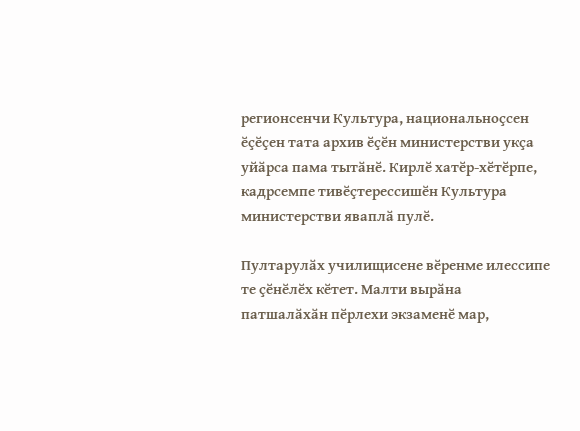регионсенчи Культура, национальноҫсен ӗҫӗҫен тата архив ӗҫӗн министерстви укҫа уйӑрса пама тытӑнӗ. Кирлӗ хатӗр-хӗтӗрпе, кадрсемпе тивӗҫтерессишӗн Культура министерстви яваплӑ пулӗ.

Пултарулӑх училищисене вӗренме илессипе те ҫӗнӗлӗх кӗтет. Малти вырӑна патшалӑхӑн пӗрлехи экзаменӗ мар,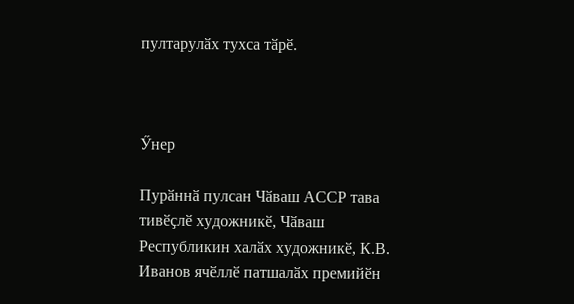пултарулӑх тухса тӑрӗ.



Ӳнер

Пурӑннӑ пулсан Чӑваш АССР тава тивӗҫлӗ художникӗ, Чӑваш Республикин халӑх художникӗ, К.В. Иванов ячӗллӗ патшалӑх премийӗн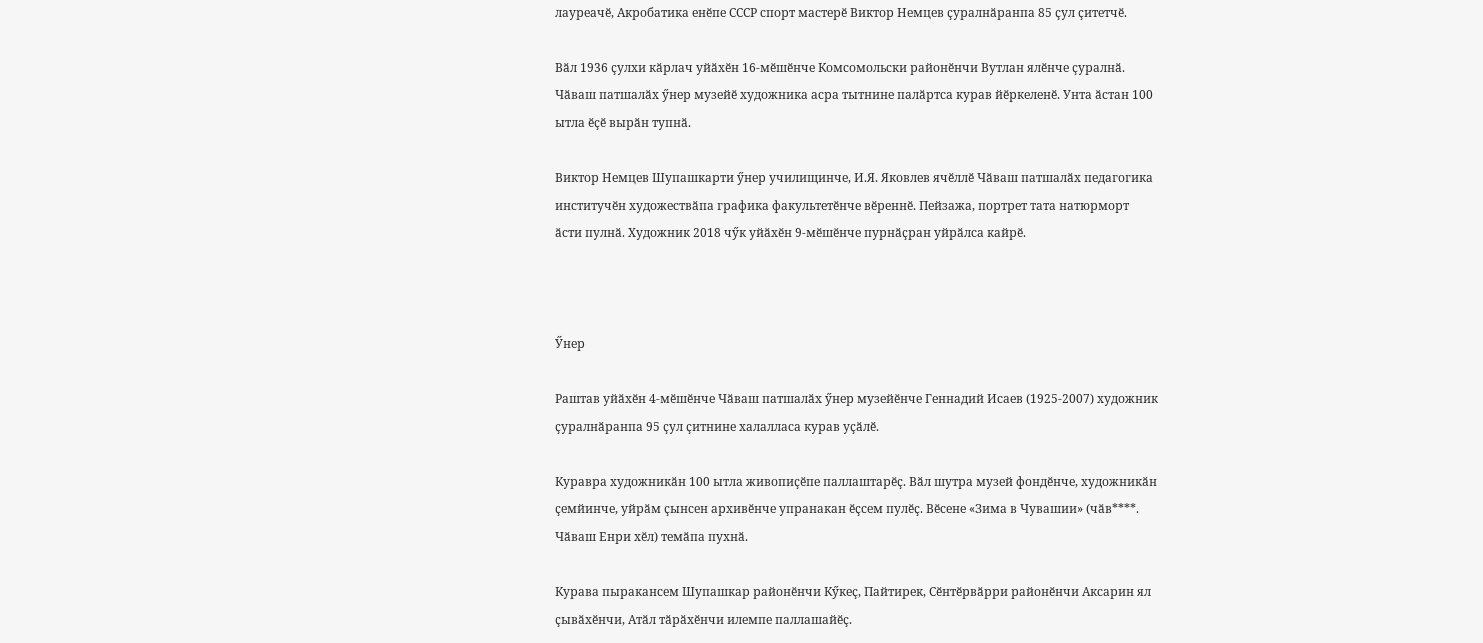лауреачӗ, Акробатика енӗпе СССР спорт мастерӗ Виктор Немцев ҫуралнӑранпа 85 ҫул ҫитетчӗ.

Вӑл 1936 ҫулхи кӑрлач уйӑхӗн 16-мӗшӗнче Комсомольски районӗнчи Вутлан ялӗнче ҫуралнӑ. Чӑваш патшалӑх ӳнер музейӗ художника асра тытнине палӑртса курав йӗркеленӗ. Унта ӑстан 100 ытла ӗҫӗ вырӑн тупнӑ.

Виктор Немцев Шупашкарти ӳнер училищинче, И.Я. Яковлев ячӗллӗ Чӑваш патшалӑх педагогика институчӗн художествӑпа графика факультетӗнче вӗреннӗ. Пейзажа, портрет тата натюрморт ӑсти пулнӑ. Художник 2018 чӳк уйӑхӗн 9-мӗшӗнче пурнӑҫран уйрӑлса кайрӗ.



Ӳнер

Раштав уйӑхӗн 4-мӗшӗнче Чӑваш патшалӑх ӳнер музейӗнче Геннадий Исаев (1925-2007) художник ҫуралнӑранпа 95 ҫул ҫитнине халалласа курав уҫӑлӗ.

Куравра художникӑн 100 ытла живопиҫӗпе паллаштарӗҫ. Вӑл шутра музей фондӗнче, художникӑн ҫемйинче, уйрӑм ҫынсен архивӗнче упранакан ӗҫсем пулӗҫ. Вӗсене «Зима в Чувашии» (чӑв****. Чӑваш Енри хӗл) темӑпа пухнӑ.

Курава пыракансем Шупашкар районӗнчи Кӳкеҫ, Пайтирек, Сӗнтӗрвӑрри районӗнчи Аксарин ял ҫывӑхӗнчи, Атӑл тӑрӑхӗнчи илемпе паллашайӗҫ.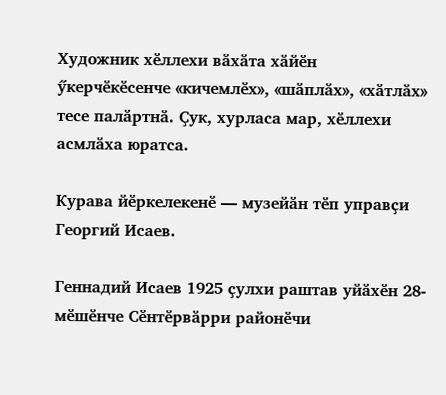Художник хӗллехи вӑхӑта хӑйӗн ӳкерчӗкӗсенче «кичемлӗх», «шӑплӑх», «хӑтлӑх» тесе палӑртнӑ. Ҫук, хурласа мар, хӗллехи асмлӑха юратса.

Курава йӗркелекенӗ — музейӑн тӗп управҫи Георгий Исаев.

Геннадий Исаев 1925 ҫулхи раштав уйӑхӗн 28-мӗшӗнче Сӗнтӗрвӑрри районӗчи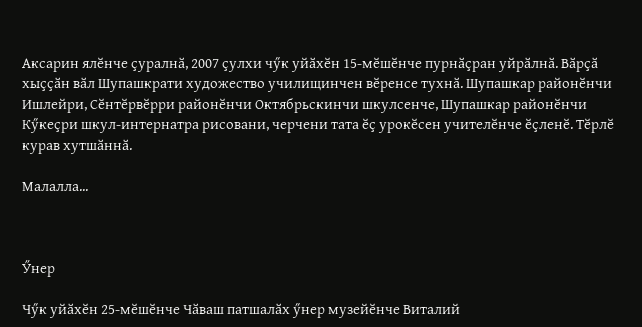Аксарин ялӗнче ҫуралнӑ, 2007 ҫулхи чӳк уйӑхӗн 15-мӗшӗнче пурнӑҫран уйрӑлнӑ. Вӑрҫӑ хыҫҫӑн вӑл Шупашкрати художество училищинчен вӗренсе тухнӑ. Шупашкар районӗнчи Ишлейри, Сӗнтӗрвӗрри районӗнчи Октябрьскинчи шкулсенче, Шупашкар районӗнчи Кӳкеҫри шкул-интернатра рисовани, черчени тата ӗҫ урокӗсен учителӗнче ӗҫленӗ. Тӗрлӗ курав хутшӑннӑ.

Малалла...



Ӳнер

Чӳк уйӑхӗн 25-мӗшӗнче Чӑваш патшалӑх ӳнер музейӗнче Виталий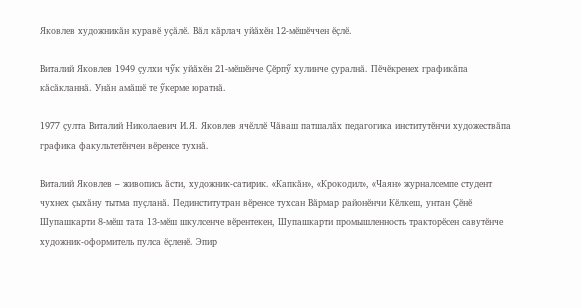Яковлев художникӑн куравӗ уҫӑлӗ. Вӑл кӑрлач уйӑхӗн 12-мӗшӗччен ӗҫлӗ.

Виталий Яковлев 1949 ҫулхи чӳк уйӑхӗн 21-мӗшӗнче Ҫӗрпӳ хулинче ҫуралнӑ. Пӗчӗкренех графикӑпа кӑсӑкланнӑ. Унӑн амӑшӗ те ӳкерме юратнӑ.

1977 ҫулта Виталий Николаевич И.Я. Яковлев ячӗллӗ Чӑваш патшалӑх педагогика институтӗнчи художествӑпа графика факультетӗнчен вӗренсе тухнӑ.

Виталий Яковлев – живопись ӑсти, художник-сатирик. «Капкӑн», «Крокодил», «Чаян» журналсемпе студент чухнех ҫыхӑну тытма пуҫланӑ. Пединститутран вӗренсе тухсан Вӑрмар районӗнчи Кӗлкеш, унтан Ҫӗнӗ Шупашкарти 8-мӗш тата 13-мӗш шкулсенче вӗрентекен, Шупашкарти промышленность тракторӗсен савутӗнче художник-оформитель пулса ӗҫленӗ. Эпир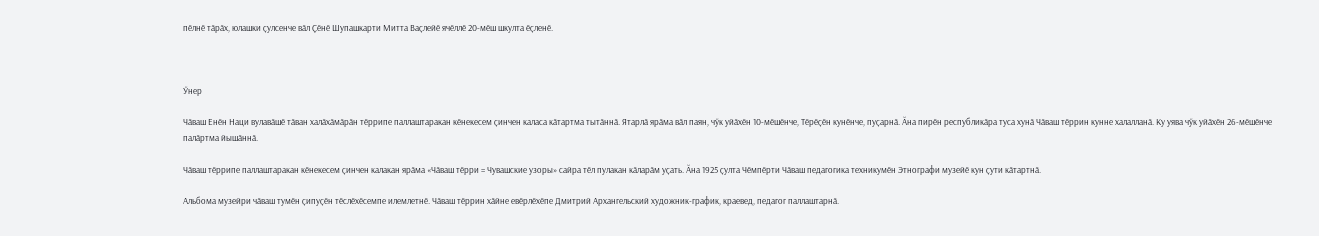пӗлнӗ тӑрӑх, юлашки ҫулсенче вӑл Ҫӗнӗ Шупашкарти Митта Ваҫлейӗ ячӗллӗ 20-мӗш шкулта ӗҫленӗ.



Ӳнер

Чӑваш Енӗн Наци вулавӑшӗ тӑван халӑхӑмӑрӑн тӗррипе паллаштаракан кӗнекесем ҫинчен каласа кӑтартма тытӑннӑ. Ятарлӑ ярӑма вӑл паян, чӳк уйӑхӗн 10-мӗшӗнче, Тӗрӗҫӗн кунӗнче, пуҫарнӑ. Ӑна пирӗн республикӑра туса хунӑ Чӑваш тӗррин кунне халалланӑ. Ку уява чӳк уйӑхӗн 26-мӗшӗнче палӑртма йышӑннӑ.

Чӑваш тӗррипе паллаштаракан кӗнекесем ҫинчен калакан ярӑма «Чӑваш тӗрри = Чувашские узоры» сайра тӗл пулакан кӑларӑм уҫать. Ӑна 1925 ҫулта Чӗмпӗрти Чӑваш педагогика техникумӗн Этнографи музейӗ кун ҫути кӑтартнӑ.

Альбома музейри чӑваш тумӗн ҫипуҫӗн тӗслӗхӗсемпе илемлетнӗ. Чӑваш тӗррин хӑйне евӗрлӗхӗпе Дмитрий Архангельский художник-график, краевед, педагог паллаштарнӑ.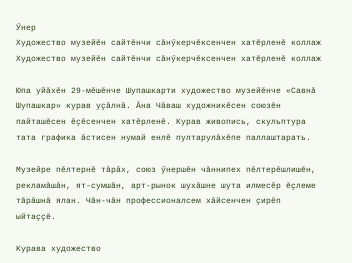Ӳнер
Художество музейӗн сайтӗнчи сӑнӳкерчӗксенчен хатӗрленӗ коллаж
Художество музейӗн сайтӗнчи сӑнӳкерчӗксенчен хатӗрленӗ коллаж

Юпа уйӑхӗн 29-мӗшӗнче Шупашкарти художество музейӗнче «Савнӑ Шупашкар» курав уҫӑлнӑ. Ӑна Чӑваш художникӗсен союзӗн пайташӗсен ӗҫӗсенчен хатӗрленӗ. Курав живопись, скульптура тата графика ӑстисен нумай енлӗ пултарулӑхӗпе паллаштарать.

Музейре пӗлтернӗ тӑрӑх, союз ӳнершӗн чӑннипех пӗлтерӗшлишӗн, рекламӑшӑн, ят-сумшӑн, арт-рынок шухӑшне шута илмесӗр ӗҫлеме тӑрӑшнӑ ялан. Чӑн-чӑн профессионалсем хӑйсенчен ҫирӗп ыйтаҫҫӗ.

Курава художество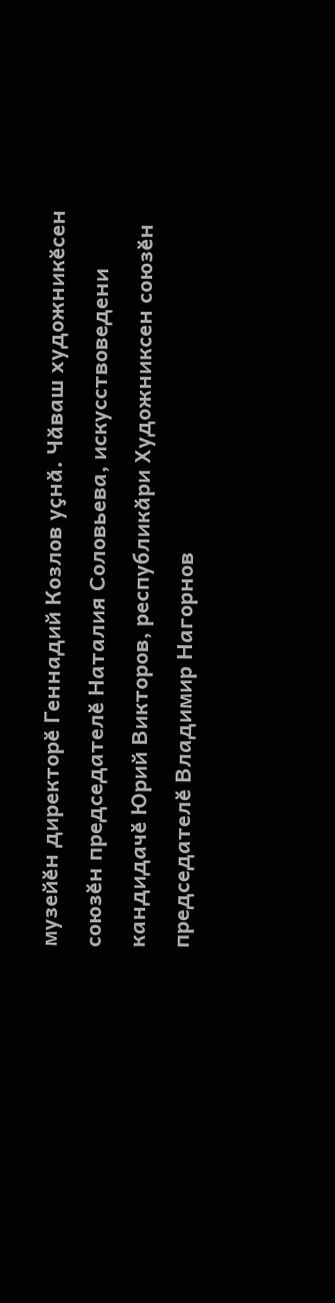музейӗн директорӗ Геннадий Козлов уҫнӑ. Чӑваш художникӗсен союзӗн председателӗ Наталия Соловьева, искусствоведени кандидачӗ Юрий Викторов, республикӑри Художниксен союзӗн председателӗ Владимир Нагорнов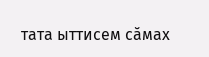тата ыттисем сӑмах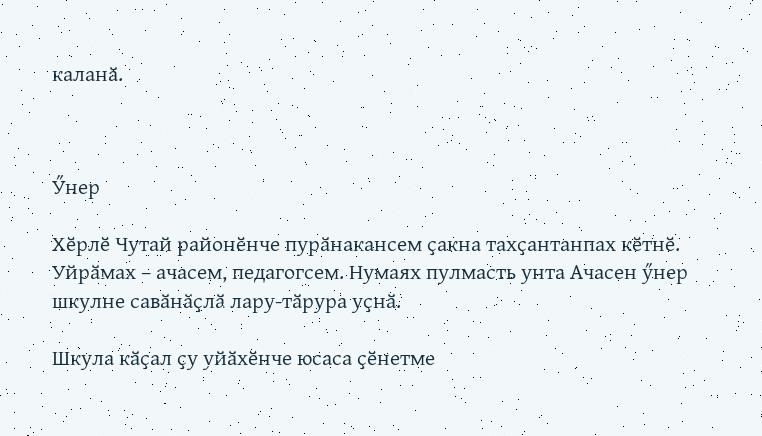каланӑ.



Ӳнер

Хӗрлӗ Чутай районӗнче пурӑнакансем ҫакна тахҫантанпах кӗтнӗ. Уйрӑмах – ачасем, педагогсем. Нумаях пулмасть унта Ачасен ӳнер шкулне савӑнӑҫлӑ лару-тӑрура уҫнӑ.

Шкула кӑҫал ҫу уйӑхӗнче юсаса ҫӗнетме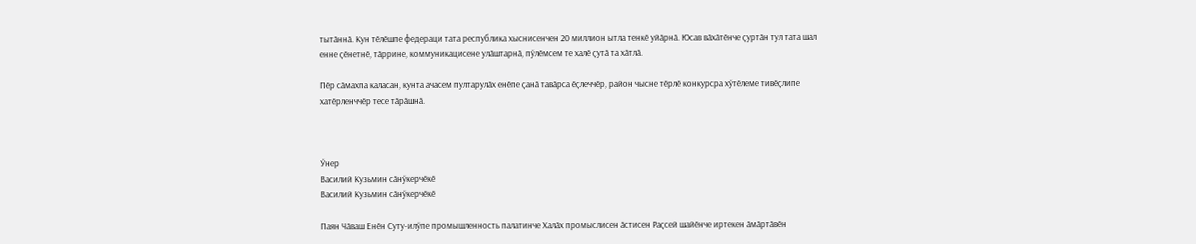тытӑннӑ. Кун тӗлӗшпе федераци тата республика хыснисенчен 20 миллион ытла тенкӗ уйӑрнӑ. Юсав вӑхӑтӗнче ҫуртӑн тул тата шал енне ҫӗнетнӗ, тӑррине, коммуникацисене улӑштарнӑ, пӳлӗмсем те халӗ ҫутӑ та хӑтлӑ.

Пӗр сӑмахпа каласан, кунта ачасем пултарулӑх енӗпе ҫанӑ тавӑрса ӗҫлеччӗр, район чысне тӗрлӗ конкурсра хӳтӗлеме тивӗҫлипе хатӗрленччӗр тесе тӑрӑшнӑ.



Ӳнер
Василий Кузьмин сӑнӳкерчӗкӗ
Василий Кузьмин сӑнӳкерчӗкӗ

Паян Чӑваш Енӗн Суту-илӳпе промышленность палатинче Халӑх промыслисен ӑстисен Раҫсей шайӗнче иртекен ӑмӑртӑвӗн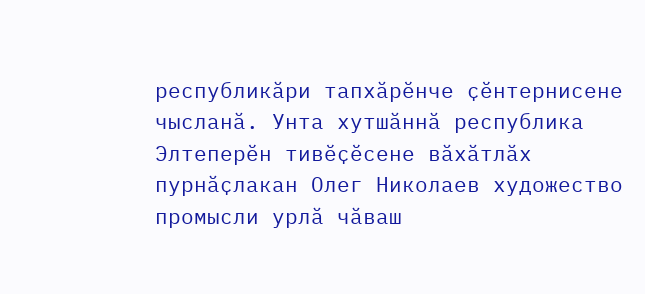республикӑри тапхӑрӗнче ҫӗнтернисене чысланӑ. Унта хутшӑннӑ республика Элтеперӗн тивӗҫӗсене вӑхӑтлӑх пурнӑҫлакан Олег Николаев художество промысли урлӑ чӑваш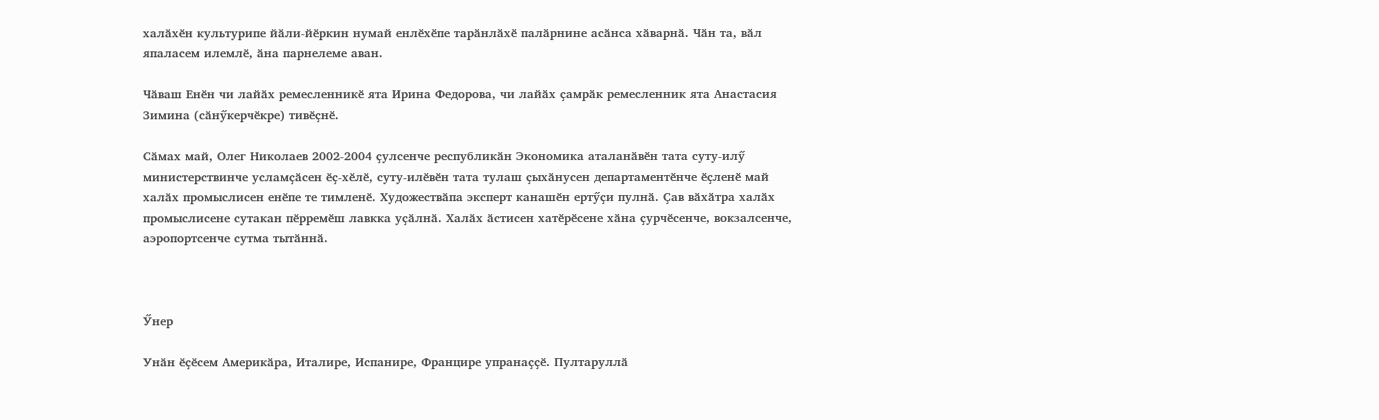халӑхӗн культурипе йӑли-йӗркин нумай енлӗхӗпе тарӑнлӑхӗ палӑрнине асӑнса хӑварнӑ. Чӑн та, вӑл япаласем илемлӗ, ӑна парнелеме аван.

Чӑваш Енӗн чи лайӑх ремесленникӗ ята Ирина Федорова, чи лайӑх ҫамрӑк ремесленник ята Анастасия Зимина (сӑнӳкерчӗкре) тивӗҫнӗ.

Сӑмах май, Олег Николаев 2002-2004 ҫулсенче республикӑн Экономика аталанӑвӗн тата суту-илӳ министерствинче усламҫӑсен ӗҫ-хӗлӗ, суту-илӗвӗн тата тулаш ҫыхӑнусен департаментӗнче ӗҫленӗ май халӑх промыслисен енӗпе те тимленӗ. Художествӑпа эксперт канашӗн ертӳҫи пулнӑ. Ҫав вӑхӑтра халӑх промыслисене сутакан пӗрремӗш лавкка уҫӑлнӑ. Халӑх ӑстисен хатӗрӗсене хӑна ҫурчӗсенче, вокзалсенче, аэропортсенче сутма тытӑннӑ.



Ӳнер

Унӑн ӗҫӗсем Америкӑра, Италире, Испанире, Францире упранаҫҫӗ. Пултаруллӑ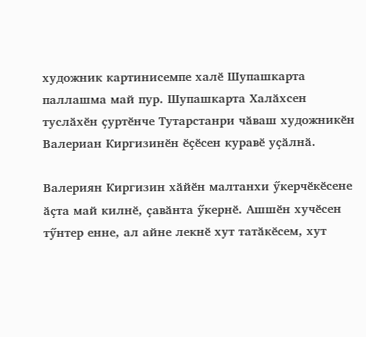художник картинисемпе халӗ Шупашкарта паллашма май пур. Шупашкарта Халӑхсен туслӑхӗн ҫуртӗнче Тутарстанри чӑваш художникӗн Валериан Киргизинӗн ӗҫӗсен куравӗ уҫӑлнӑ.

Валериян Киргизин хӑйӗн малтанхи ӳкерчӗкӗсене ӑҫта май килнӗ, ҫавӑнта ӳкернӗ. Ашшӗн хучӗсен тӳнтер енне, ал айне лекнӗ хут татӑкӗсем, хут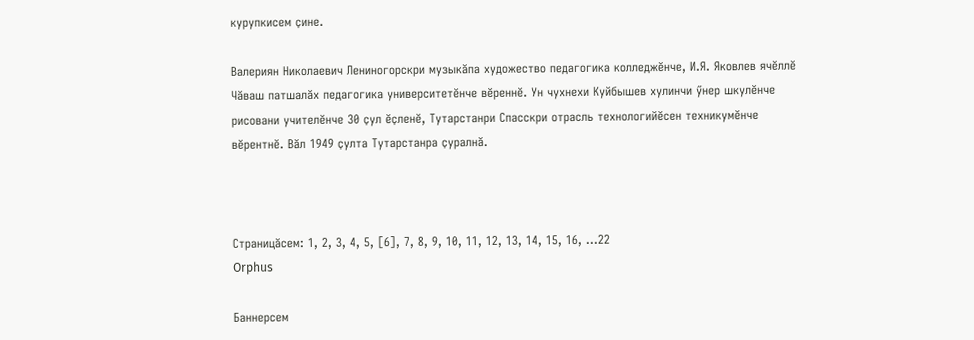курупкисем ҫине.

Валериян Николаевич Лениногорскри музыкӑпа художество педагогика колледжӗнче, И.Я. Яковлев ячӗллӗ Чӑваш патшалӑх педагогика университетӗнче вӗреннӗ. Ун чухнехи Куйбышев хулинчи ӳнер шкулӗнче рисовани учителӗнче 30 ҫул ӗҫленӗ, Тутарстанри Спасскри отрасль технологийӗсен техникумӗнче вӗрентнӗ. Вӑл 1949 ҫулта Тутарстанра ҫуралнӑ.



Страницӑсем: 1, 2, 3, 4, 5, [6], 7, 8, 9, 10, 11, 12, 13, 14, 15, 16, ...22
Orphus

Баннерсем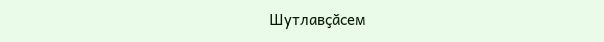Шутлавҫӑсем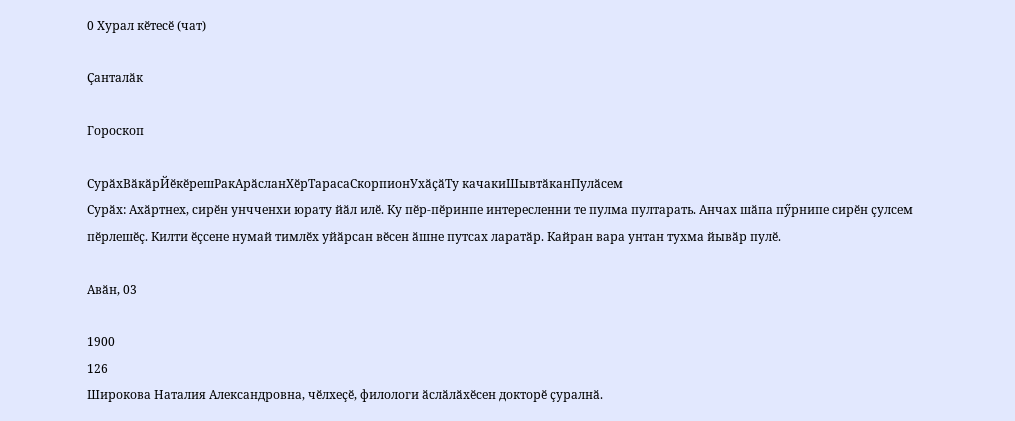0 Хурал кӗтесӗ (чат)

Ҫанталӑк

Гороскоп

СурӑхВӑкӑрЙӗкӗрешРакАрӑсланХӗрТарасаСкорпионУхӑҫӑТу качакиШывтӑканПулӑсем
Сурӑх: Ахӑртнех, сирӗн унчченхи юрату йӑл илӗ. Ку пӗр-пӗринпе интересленни те пулма пултарать. Анчах шӑпа пӳрнипе сирӗн ҫулсем пӗрлешӗҫ. Килти ӗҫсене нумай тимлӗх уйӑрсан вӗсен ӑшне путсах ларатӑр. Кайран вара унтан тухма йывӑр пулӗ.

Авӑн, 03

1900
126
Широкова Наталия Александровна, чӗлхеҫӗ, филологи ӑслӑлӑхӗсен докторӗ ҫуралнӑ.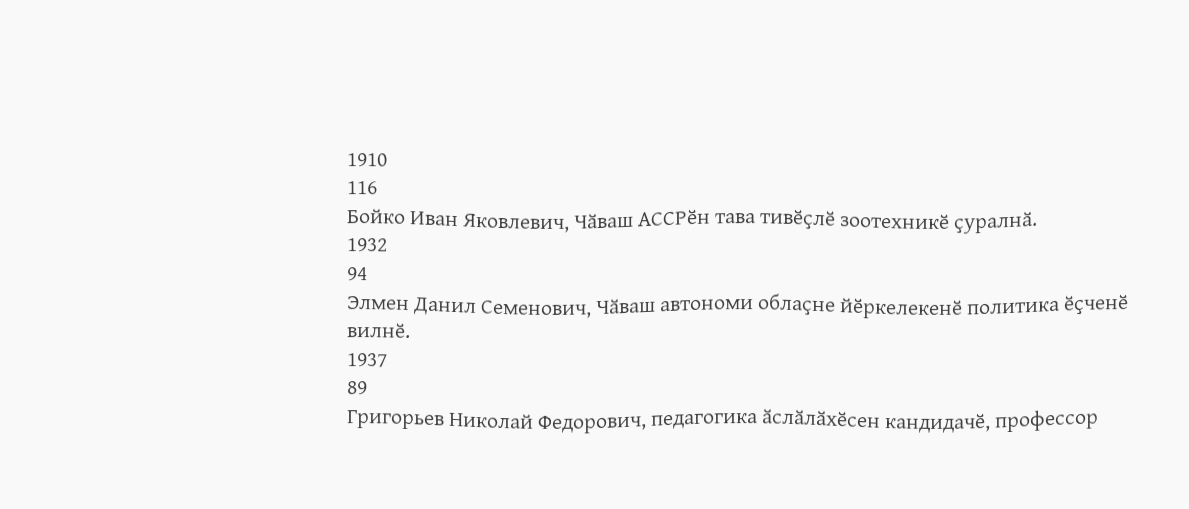1910
116
Бойко Иван Яковлевич, Чӑваш АССРӗн тава тивӗҫлӗ зоотехникӗ ҫуралнӑ.
1932
94
Элмен Данил Семенович, Чӑваш автономи облаҫне йӗркелекенӗ политика ӗҫченӗ вилнӗ.
1937
89
Григорьев Николай Федорович, педагогика ӑслӑлӑхӗсен кандидачӗ, профессор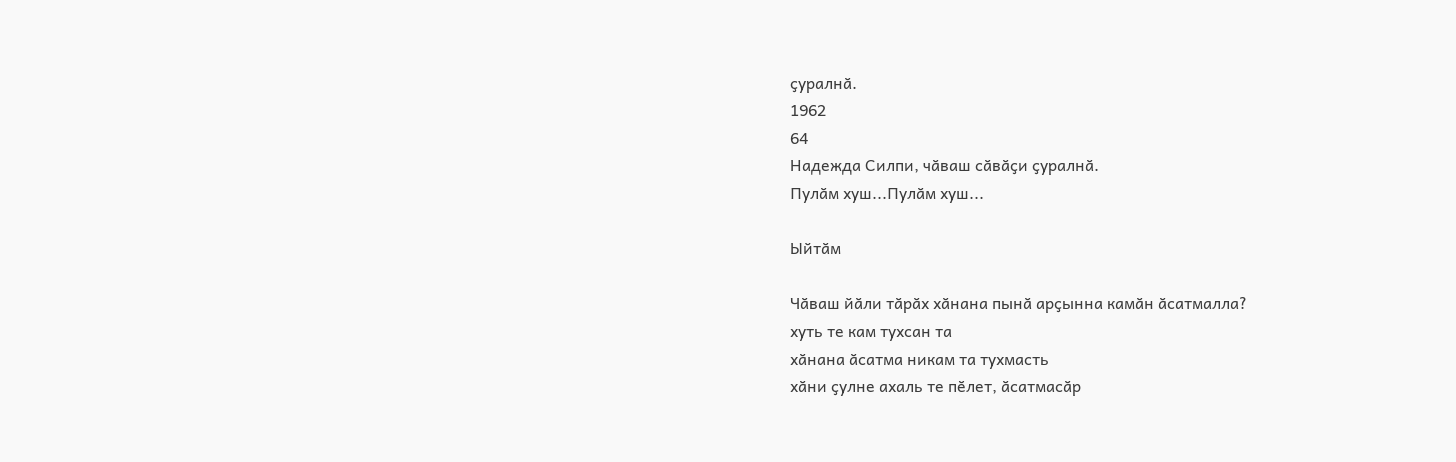ҫуралнӑ.
1962
64
Надежда Силпи, чӑваш сӑвӑҫи ҫуралнӑ.
Пулӑм хуш...Пулӑм хуш...

Ыйтӑм

Чӑваш йӑли тӑрӑх хӑнана пынӑ арҫынна камӑн ӑсатмалла?
хуть те кам тухсан та
хӑнана ӑсатма никам та тухмасть
хӑни ҫулне ахаль те пӗлет, ӑсатмасӑр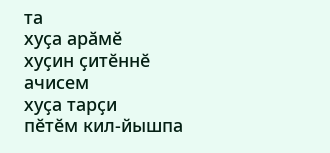та
хуҫа арӑмӗ
хуҫин ҫитӗннӗ ачисем
хуҫа тарҫи
пӗтӗм кил-йышпа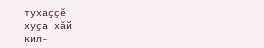тухаҫҫӗ
хуҫа хӑй
кил-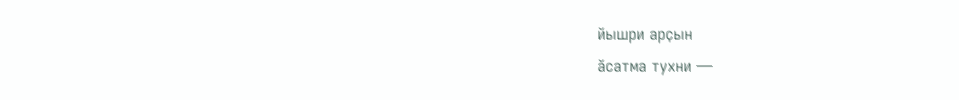йышри арҫын
ӑсатма тухни —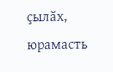ҫылӑх, юрамасть